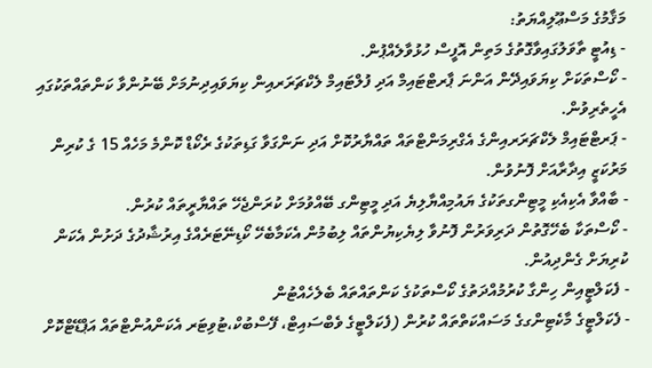މަޤާމުގެ މަސްޢޫލިއްޔަތު:
- ޑިއުޓީ ތާވަލުގައިވާގޮތުގެ މަތިން އޮފީސް ހުޅުވާލެއްޕުން.
- ކޯސްތަކަށް ކިޔަވައިދޭން އަންނަ ޕާރޓްޓައިމް އަދި ފުލްޓައިމް ލެކްޗަރަރއިން ކިޔަވައިދިނުމަށް ބޭނުންވާ ކަންތައްތަކުގައި އެހީތެރިވުން.
- ޕަރޓްޓައިމް ލެކްޗަރަރއިންގެ އެގްރިމަންޓްތައް ތައްޔާރުކޮށް އަދި ނަންގަވާ ގަޑިތަކުގެ ރެކޯޑް ކޮންމެ މަހެއް 15 ގެ ކުރިން މަރުކަޒީ އިދާރާއަށް ފޮނުވުން.
- ބާއްވާ އެކިއެކި މީޓިންގތަކުގެ ޔައުމިއްޔާލިޔެ އަދި މީޓިންގ ބޭއްވުމަށް ކުރަންޖެހޭ ތައްޔާރީތައް ކުރުން.
- ކޯސްތަކާ ބެހޭގޮތުން ދަރިވަރުން ފޮނުވާ ލިޔެކިޔުންތައް ލިބުމުން އެކަމާބެހޭ ކޯޑިނޭޓަރެއްގެ އިރުޝާދުގެ ދަށުން އެކަން ކުރިޔަށް ގެންދިއުން.
- ފެކަލްޓީއިން ހިންގާ ކުރުމުއްދަތުގެ ކޯސްތަކުގެ ކަންތައްތައް ބެލެހެއްޓުން
- ފެކަލްޓީގެ މާކެޓިންގގެ މަސައްކަތްތައް ކުރުން (ފެކަލްޓީގެ ވެބްސައިޓް، ފޭސްބުކް،ޓުވިޓަރ އެކަންއުންޓްތައް އަޕްޑޭޓްކޮށް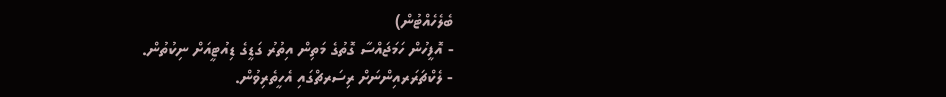ބެލެހެއްޓުން)
- އޮފީހުން ހަމަޖައްސާ ގޮތުގެ މަތިން އިތުރު ގަޑީގެ ޑިއުޓީއަށް ނިކުތުން.
- ލެކްޗަރަރއިންނަށް ރިސަރޗްގައި އެހީތެރިވުން.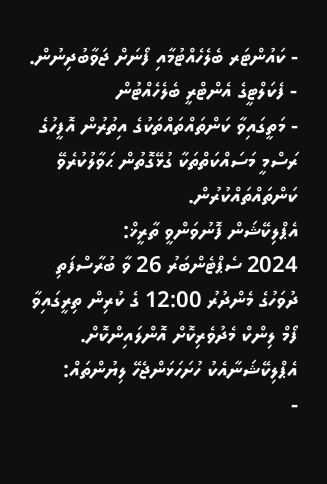- ކައުންޓަރ ބެލެހެއްޓުމާއި ފޯނަށް ޖަވާބުދިނުން.
- ފެކަލްޓީގެ އެންޓްރީ ބެލެހެއްޓުން
- މަތީގައިވާ ކަންތައްތައްތަކުގެ އިތުރުން އޮފީހުގެ ރަސްމީ މަސައްކަތްތަކާ ގުޅޭގޮތުން ޙަވާލުކުރެވޭ ކަންތައްތައްކުރުން.
އެޕްލިކޭޝަން ފޮނުވަންވީ ތާރީޚް:
2024 ސެޕްޓެންބަރު 26 ވާ ބުރާސްފަތި ދުވަހުގެ މެންދުރު 12:00 ގެ ކުރިން ތިރީގައިވާ ފޯމް ލިންކް މެދުވެރިކޮށް އޮންލައިންކޮށް.
އެޕްލިކޭޝަނާއެކު ހުށަހަޅަންޖެހޭ ލިޔުންތައް:
-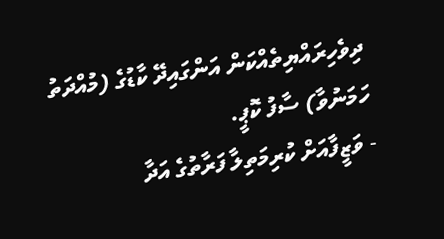ދިވެހިރައްޔިތެއްކަން އަންގައިދޭ ކާޑުގެ (މުއްދަތު ހަމަނުވާ) ސާފު ކޮޕީ.
- ވަޒީފާއަށް ކުރިމަތިލާ ފަރާތުގެ އަދާ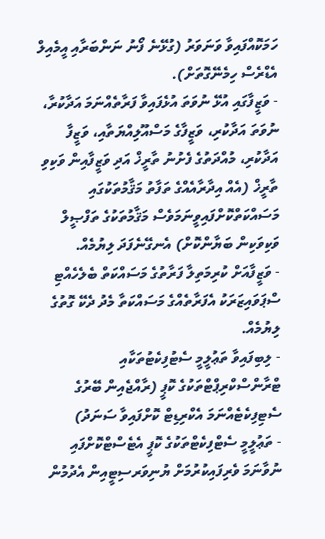ހަމަކޮއްފައިވާ ވަނަވަރު (ގުޅޭނެ ފޯނު ނަންބަރާއި އީމެއިލް އެޑްރެސް ހިމެނޭގޮތަށް).
- ވަޒީފާގައި އުޅޭ ނުވަތަ އުޅެފައިވާ ފަރާތެއްނަމަ އަދާކުރާ، ނުވަތަ އަދާކުރި، ވަޒީފާގެ މަސްއޫލިއްޔަތާއި، ވަޒީފާ އަދާކުރި، މުއްދަތުގެ ފެށުނު ތާރީޚް އަދި ވަޒީފާއިން ވަކިވި ތާރީޚް (އެއް އިދާރާއެއްގެ ތަފާތު މަޤާމުތަކުގައި މަސައްކަތްކޮށްފައިވީނަމަވެސް މަޤާމުތަކުގެ ތަފްޞީލް ވަކިވަކިން ބަޔާންކޮށް) އެނގޭނެފަދަ ލިޔުމެއް.
- ވަޒީފާއަށް ކުރިމަތިލާ ފަރާތުގެ މަސައްކަތް ބެލެހެއްޓި ސްޕަވައިޒަރަކު އެފަރާތެއްގެ މަސައްކަތާ މެދު ދެކޭ ގޮތުގެ ލިޔުމެއް.
- ލިބިފައިވާ ތަޢުލީމީ ސެޓުފިކެޓުތަކާއި ޓްރާންސްކްރިޕްޓްތަކުގެ ކޮޕީ (ރާއްޖެއިން ބޭރުގެ ސެޓިފިކެޓެއްނަމަ އެކްރިޑިޓް ކޮށްފައިވާ ސަނަދު)
- ތަޢުލީމީ ސެޓްފިކެޓްތަކުގެ ކޮޕީ އެޓެސްޓްކޮށްފައި ނުވާނަމަ ވެރިފައިކުރުމަށް ޔުނިވަރސިޓީއިން އެދުމުން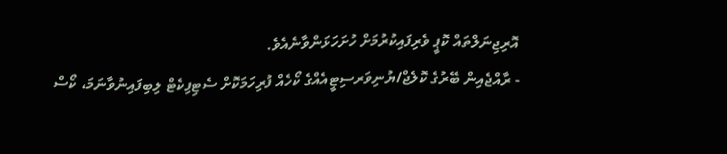އޮރިޖިނަލްތައް ކޮޕީ ވެރިފައިކުރުމަށް ހުށަހަޅަންވާނެއެވެ.
- ރާއްޖެއިން ބޭރުގެ ކޮލެޖް/ޔުނިވަރސިޓީއެއްގެ ކޯހެއް ފުރިހަމަކޮށް ސެޓިފިކެޓް ލިބިފައިނުވާނަމަ، ކޯސް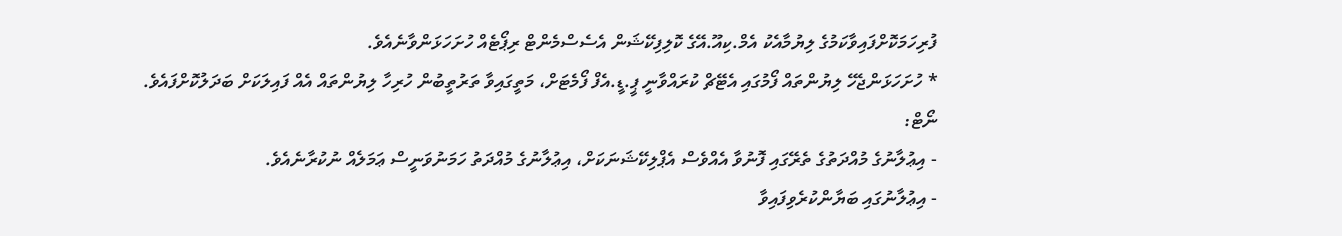ފުރިހަމަކޮށްފައިވާކަމުގެ ލިޔުމާއެކު އެމް.ކިއޫ.އޭގެ ކޮލިފިކޭޝަން އެސެސްމެންޓް ރިޕޯޓެއް ހުށަހަޅަންވާނެއެވެ.
* ހުށަހަޅަންޖެހޭ ލިޔުންތައް ފޯމުގައި އެޓޭޗް ކުރައްވާނީ ޕީ.ޑީ.އެފް ފޯމެޓަށް، މަތީގައިވާ ތަރުތީބުން ހުރިހާ ލިޔުންތައް އެއް ފައިލަކަށް ބަދަލުކޮށްފައެވެ.
ނޯޓް:
- އިޢުލާނުގެ މުއްދަތުގެ ތެރޭގައި ފޮނުވާ އެއްވެސް އެޕްލިކޭޝަނަކަށް، އިޢުލާނުގެ މުއްދަތު ހަމަނުވަނީސް ޢަމަލެއް ނުކުރާނެއެވެ.
- އިޢުލާނުގައި ބަޔާންކުރެވިފައިވާ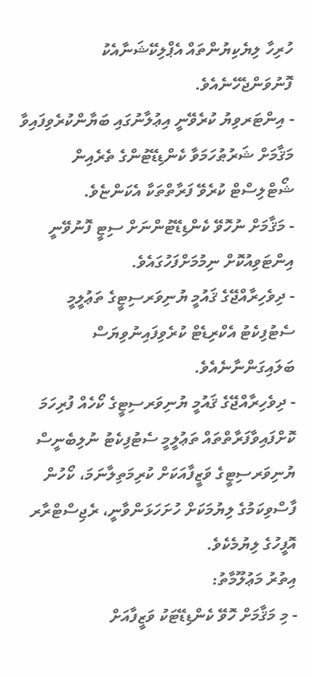ހުރިހާ ލިޔެކިޔުންތައް އެޕްލިކޭޝަނާއެކު ފޮނުވަންޖެހޭނެއެވެ.
- އިންޓަރވިޔު ކުރެވޭނީ އިޢުލާނުގައި ބަޔާންކުރެވިފައިވާ މަޤާމަށް ޝަރުޠުހަމަވާ ކެންޑިޑޭޓުންގެ ތެރެއިން ޝޯޓްލިސްޓް ކުރެވޭ ފަރާތްތަކާ އެކަންޏެވެ.
- މަޤާމަށް ނުހޮވޭ ކެންޑިޑޭޓުންނަށް ސިޓީ ފޮނުވޭނީ އިންޓަވިއުކޮށް ނިމުމަށްފަހުގައެވެ.
- ދިވެހިރާއްޖޭގެ ޤައުމީ ޔުނިވަރސިޓީގެ ތަޢުލީމީ ސެޓުފިކެޓު އެކްރިޑެޓް ކުރެވިފައިނުވިޔަސް ބަލައިގަންނާނެއެވެ.
- ދިވެހިރާއްޖޭގެ ޤައުމީ ޔުނިވަރސިޓީގެ ކޯހެއް ފުރިހަމަ ކޮށްފައިވާފަރާތްތައް ތަޢުލީމީ ސެޓުފިކެޓު ނުލިބެނީސް ޔުނިވަރސިޓީގެ ވަޒީފާއަކަށް ކުރިމަތިލާނަމަ، ކޯހުން ފާސްވިކަމުގެ ލިޔުމަކަށް ހުށަހަޅަންވާނީ، ރެޖިސްޓްރާރ އޮފީހުގެ ލިޔުމެކެވެ.
އިތުރު މަޢުލޫމާތު:
- މި މަޤާމަށް ހޮވޭ ކެންޑިޑޭޓަކު ވަޒީފާއަށް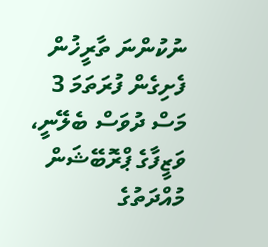ނުކުންނަ ތާރީޚުން ފެށިގެން ފުރަތަމަ 3 މަސް ދުވަސް ބެލޭނީ، ވަޒީފާގެ ޕްރޮބޭޝަން މުއްދަތުގެ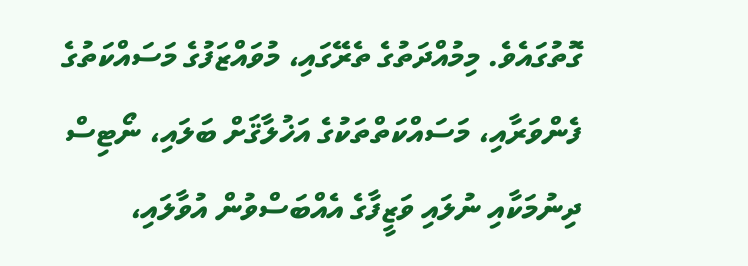ގޮތުގައެވެ. މިމުއްދަތުގެ ތެރޭގައި، މުވައްޒަފުގެ މަސައްކަތުގެ ފެންވަރާއި، މަސައްކަތްތަކުގެ އަޚުލާޤަށް ބަލައި، ނޯޓިސް ދިނުމަކާއި ނުލައި ވަޒީފާގެ އެއްބަސްވުން އުވާލައި،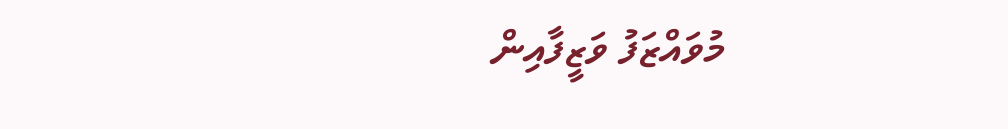މުވައްޒަފު ވަޒީފާއިން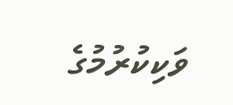ވަކިކުރުމުގެ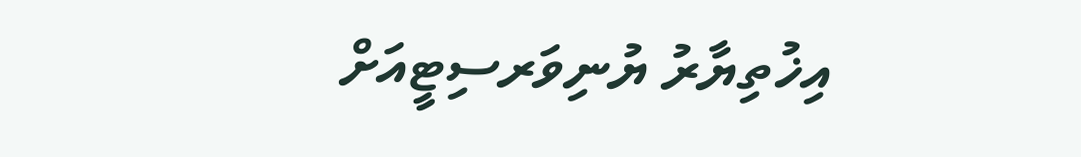އިޚުތިޔާރު ޔުނިވަރސިޓީއަށް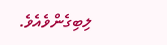ލިބިގެންވެއެވެ.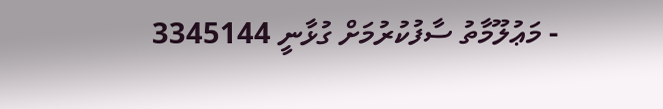- މަޢުލޫމާތު ސާފުކުރުމަށް ގުޅާނީ 3345144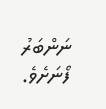ނަންބަރު ފޯނަށެވެ.